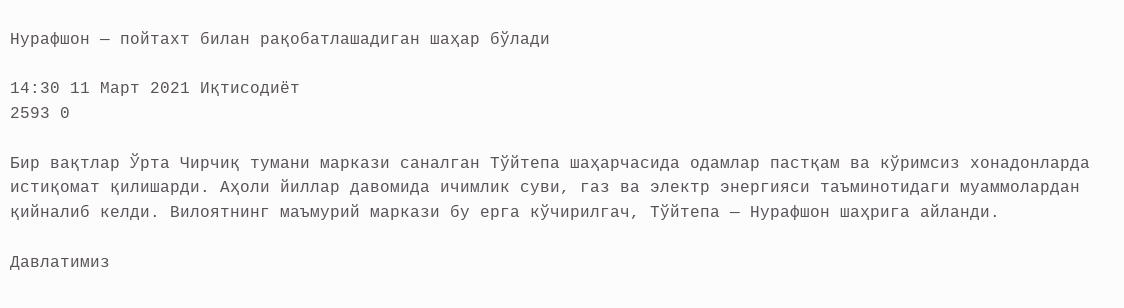Нурафшон — пойтахт билан рақобатлашадиган шаҳар бўлади

14:30 11 Март 2021 Иқтисодиёт
2593 0

Бир вақтлар Ўрта Чирчиқ тумани маркази саналган Тўйтепа шаҳарчасида одамлар пастқам ва кўримсиз хонадонларда истиқомат қилишарди. Аҳоли йиллар давомида ичимлик суви, газ ва электр энергияси таъминотидаги муаммолардан қийналиб келди. Вилоятнинг маъмурий маркази бу ерга кўчирилгач, Тўйтепа — Нурафшон шаҳрига айланди.

Давлатимиз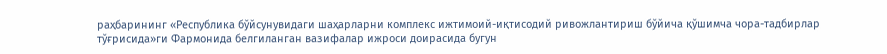раҳбарининг «Республика бўйсунувидаги шаҳарларни комплекс ижтимоий-иқтисодий ривожлантириш бўйича қўшимча чора-тадбирлар тўғрисида»ги Фармонида белгиланган вазифалар ижроси доирасида бугун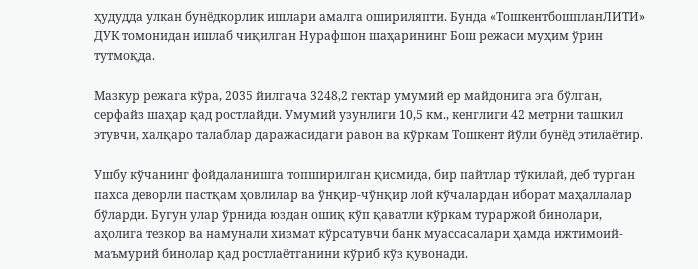ҳудудда улкан бунёдкорлик ишлари амалга ошириляпти. Бунда «ТошкентбошпланЛИТИ» ДУК томонидан ишлаб чиқилган Нурафшон шаҳарининг Бош режаси муҳим ўрин тутмоқда.

Мазкур режага кўра, 2035 йилгача 3248,2 гектар умумий ер майдонига эга бўлган, серфайз шаҳар қад ростлайди. Умумий узунлиги 10,5 км., кенглиги 42 метрни ташкил этувчи, халқаро талаблар даражасидаги равон ва кўркам Тошкент йўли бунёд этилаётир.

Ушбу кўчанинг фойдаланишга топширилган қисмида, бир пайтлар тўкилай, деб турган пахса деворли пастқам ҳовлилар ва ўнқир-чўнқир лой кўчалардан иборат маҳаллалар бўларди. Бугун улар ўрнида юздан ошиқ кўп қаватли кўркам тураржой бинолари, аҳолига тезкор ва намунали хизмат кўрсатувчи банк муассасалари ҳамда ижтимоий-маъмурий бинолар қад ростлаётганини кўриб кўз қувонади.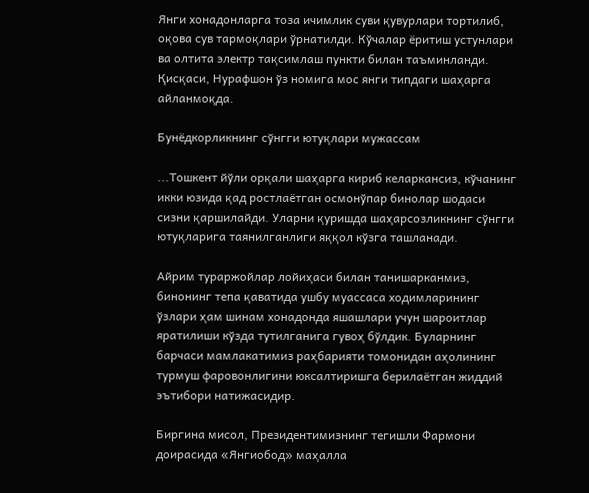Янги хонадонларга тоза ичимлик суви қувурлари тортилиб, оқова сув тармоқлари ўрнатилди. Кўчалар ёритиш устунлари ва олтита электр тақсимлаш пункти билан таъминланди. Қисқаси, Нурафшон ўз номига мос янги типдаги шаҳарга айланмоқда.

Бунёдкорликнинг сўнгги ютуқлари мужассам

...Тошкент йўли орқали шаҳарга кириб келаркансиз, кўчанинг икки юзида қад ростлаётган осмонўпар бинолар шодаси сизни қаршилайди. Уларни қуришда шаҳарсозликнинг сўнгги ютуқларига таянилганлиги яққол кўзга ташланади.

Айрим тураржойлар лойиҳаси билан танишарканмиз, бинонинг тепа қаватида ушбу муассаса ходимларининг ўзлари ҳам шинам хонадонда яшашлари учун шароитлар яратилиши кўзда тутилганига гувоҳ бўлдик. Буларнинг барчаси мамлакатимиз раҳбарияти томонидан аҳолининг турмуш фаровонлигини юксалтиришга берилаётган жиддий эътибори натижасидир.

Биргина мисол, Президентимизнинг тегишли Фармони доирасида «Янгиобод» маҳалла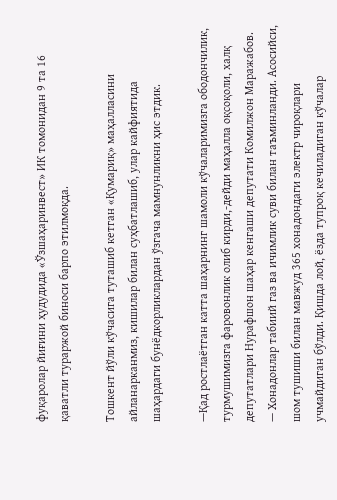фуқаролар йиғини ҳудудида «Ўзшаҳаринвест» ИК томонидан 9 та 16 қаватли тураржой биноси барпо этилмоқда.

Тошкент йўли кўчасига туташиб кетган «Қумариқ» маҳалласини айланарканмиз, кишилар билан суҳбатлашиб, улар кайфиятида шаҳардаги бунёдкорликлардан ўзгача мамнунликни ҳис этдик.

—Қад ростлаётган катта шаҳарнинг шамоли кўчаларимизга ободончилик, турмушимизга фаровонлик олиб кирди,-дейди маҳалла оқсоқоли, халқ депутатлари Нурафшон шаҳар кенгаши депутати Комилжон Маражабов. — Хонадонлар табиий газ ва ичимлик суви билан таъминланди. Асосийси, шом тушиши билан мавжуд 365 хонадондаги электр чироқлари учмайдиган бўлди. Қишда лой, ёзда тупроқ кечиладиган кўчалар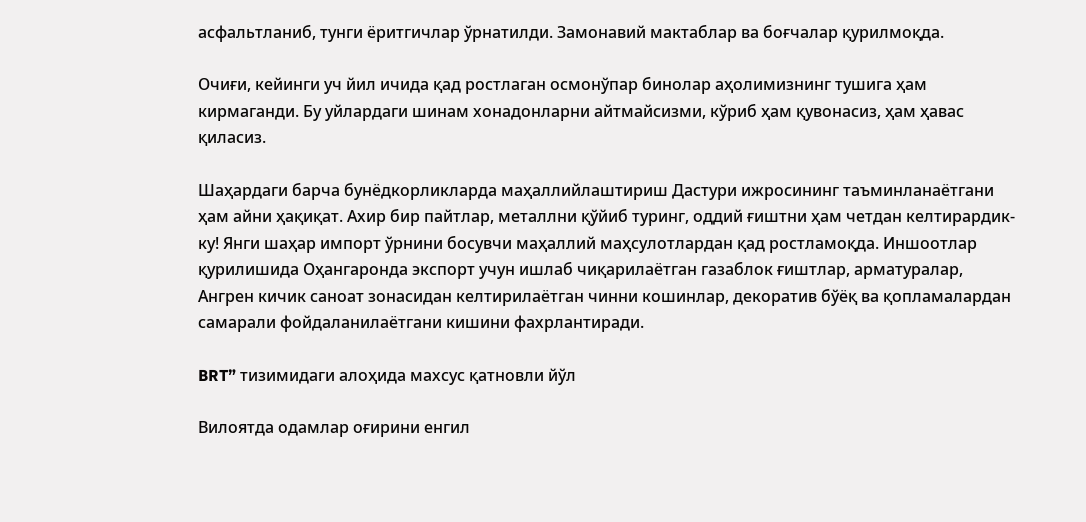асфальтланиб, тунги ёритгичлар ўрнатилди. Замонавий мактаблар ва боғчалар қурилмоқда.

Очиғи, кейинги уч йил ичида қад ростлаган осмонўпар бинолар аҳолимизнинг тушига ҳам кирмаганди. Бу уйлардаги шинам хонадонларни айтмайсизми, кўриб ҳам қувонасиз, ҳам ҳавас қиласиз.

Шаҳардаги барча бунёдкорликларда маҳаллийлаштириш Дастури ижросининг таъминланаётгани ҳам айни ҳақиқат. Ахир бир пайтлар, металлни қўйиб туринг, оддий ғиштни ҳам четдан келтирардик-ку! Янги шаҳар импорт ўрнини босувчи маҳаллий маҳсулотлардан қад ростламоқда. Иншоотлар қурилишида Оҳангаронда экспорт учун ишлаб чиқарилаётган газаблок ғиштлар, арматуралар, Ангрен кичик саноат зонасидан келтирилаётган чинни кошинлар, декоратив бўёқ ва қопламалардан самарали фойдаланилаётгани кишини фахрлантиради.

BRT” тизимидаги алоҳида махсус қатновли йўл

Вилоятда одамлар оғирини енгил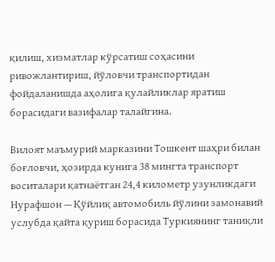қилиш, хизматлар кўрсатиш соҳасини ривожлантириш, йўловчи транспортидан фойдаланишда аҳолига қулайликлар яратиш борасидаги вазифалар талайгина.

Вилоят маъмурий марказини Тошкент шаҳри билан боғловчи, ҳозирда кунига 38 мингта транспорт воситалари қатнаётган 24,4 километр узунликдаги Нурафшон — Қўйлиқ автомобиль йўлини замонавий услубда қайта қуриш борасида Туркиянинг таниқли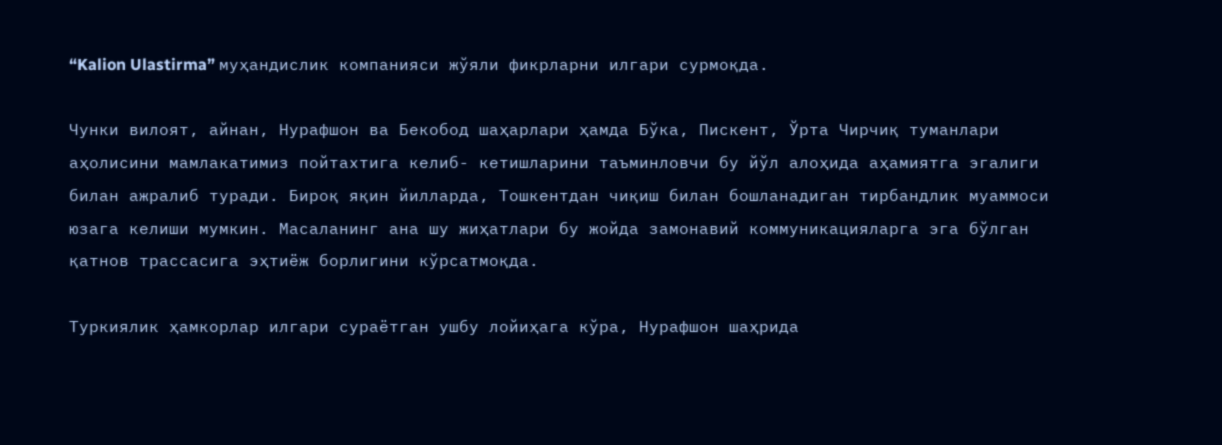“Kalion Ulastirma” муҳандислик компанияси жўяли фикрларни илгари сурмоқда.

Чунки вилоят, айнан, Нурафшон ва Бекобод шаҳарлари ҳамда Бўка, Пискент, Ўрта Чирчиқ туманлари аҳолисини мамлакатимиз пойтахтига келиб- кетишларини таъминловчи бу йўл алоҳида аҳамиятга эгалиги билан ажралиб туради. Бироқ яқин йилларда, Тошкентдан чиқиш билан бошланадиган тирбандлик муаммоси юзага келиши мумкин. Масаланинг ана шу жиҳатлари бу жойда замонавий коммуникацияларга эга бўлган қатнов трассасига эҳтиёж борлигини кўрсатмоқда.

Туркиялик ҳамкорлар илгари сураётган ушбу лойиҳага кўра, Нурафшон шаҳрида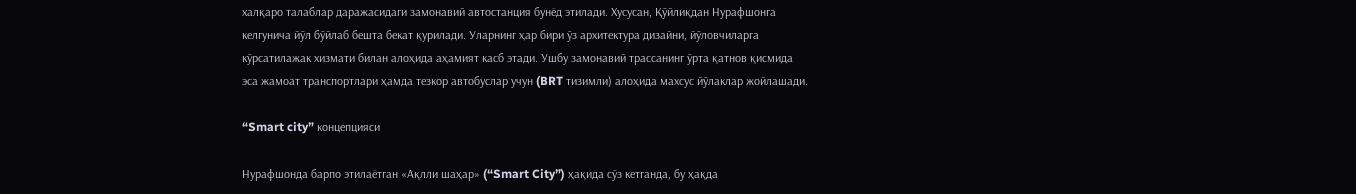халқаро талаблар даражасидаги замонавий автостанция бунёд этилади. Хусусан, Қўйлиқдан Нурафшонга келгунича йўл бўйлаб бешта бекат қурилади. Уларнинг ҳар бири ўз архитектура дизайни, йўловчиларга кўрсатилажак хизмати билан алоҳида аҳамият касб этади. Ушбу замонавий трассанинг ўрта қатнов қисмида эса жамоат транспортлари ҳамда тезкор автобуслар учун (BRT тизимли) алоҳида махсус йўлаклар жойлашади.

“Smart city” концепцияси

Нурафшонда барпо этилаётган «Ақлли шаҳар» (“Smart City”) ҳақида сўз кетганда, бу ҳақда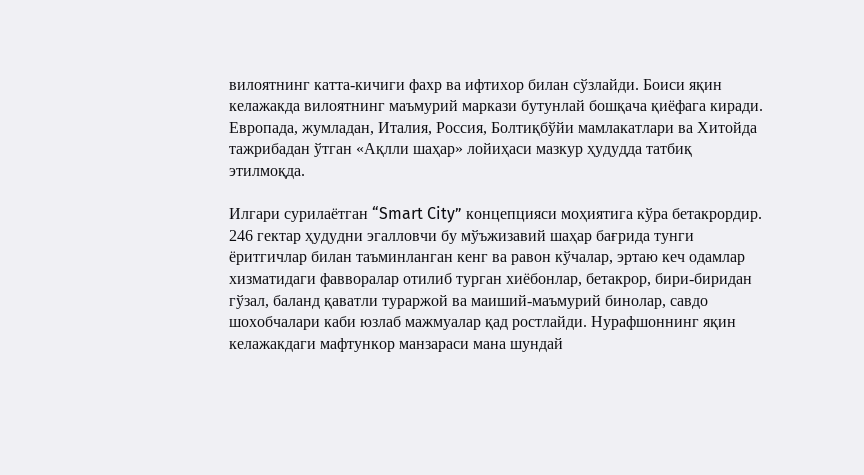вилоятнинг катта-кичиги фахр ва ифтихор билан сўзлайди. Боиси яқин келажакда вилоятнинг маъмурий маркази бутунлай бошқача қиёфага киради. Европада, жумладан, Италия, Россия, Болтиқбўйи мамлакатлари ва Хитойда тажрибадан ўтган «Ақлли шаҳар» лойиҳаси мазкур ҳудудда татбиқ этилмоқда.

Илгари сурилаётган “Smart City” концепцияси моҳиятига кўра бетакрордир. 246 гектар ҳудудни эгалловчи бу мўъжизавий шаҳар бағрида тунги ёритгичлар билан таъминланган кенг ва равон кўчалар, эртаю кеч одамлар хизматидаги фавворалар отилиб турган хиёбонлар, бетакрор, бири-биридан гўзал, баланд қаватли тураржой ва маиший-маъмурий бинолар, савдо шохобчалари каби юзлаб мажмуалар қад ростлайди. Нурафшоннинг яқин келажакдаги мафтункор манзараси мана шундай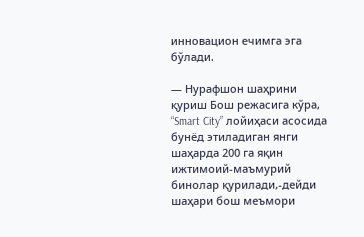инновацион ечимга эга бўлади.

— Нурафшон шаҳрини қуриш Бош режасига кўра, “Smart City” лойиҳаси асосида бунёд этиладиган янги шаҳарда 200 га яқин ижтимоий-маъмурий бинолар қурилади,-дейди шаҳари бош меъмори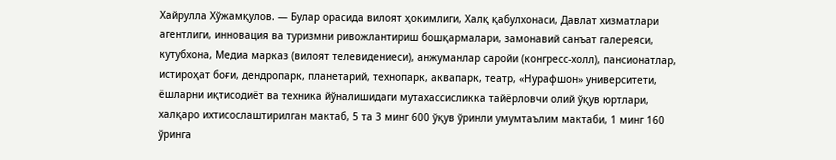Хайрулла Хўжамқулов. — Булар орасида вилоят ҳокимлиги, Халқ қабулхонаси, Давлат хизматлари агентлиги, инновация ва туризмни ривожлантириш бошқармалари, замонавий санъат галереяси, кутубхона, Медиа марказ (вилоят телевидениеси), анжуманлар саройи (конгресс-холл), пансионатлар, истироҳат боғи, дендропарк, планетарий, технопарк, аквапарк, театр, «Нурафшон» университети, ёшларни иқтисодиёт ва техника йўналишидаги мутахассисликка тайёрловчи олий ўқув юртлари, халқаро ихтисослаштирилган мактаб, 5 та 3 минг 600 ўқув ўринли умумтаълим мактаби, 1 минг 160 ўринга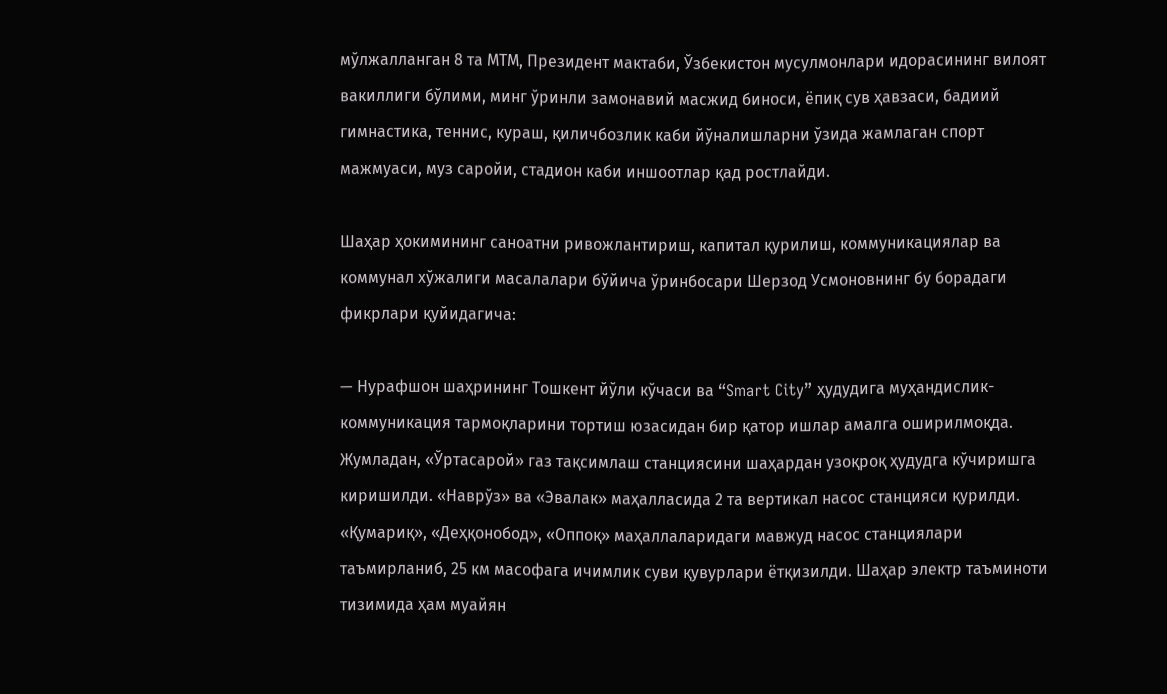мўлжалланган 8 та МТМ, Президент мактаби, Ўзбекистон мусулмонлари идорасининг вилоят вакиллиги бўлими, минг ўринли замонавий масжид биноси, ёпиқ сув ҳавзаси, бадиий гимнастика, теннис, кураш, қиличбозлик каби йўналишларни ўзида жамлаган спорт мажмуаси, муз саройи, стадион каби иншоотлар қад ростлайди.

Шаҳар ҳокимининг саноатни ривожлантириш, капитал қурилиш, коммуникациялар ва коммунал хўжалиги масалалари бўйича ўринбосари Шерзод Усмоновнинг бу борадаги фикрлари қуйидагича:

— Нурафшон шаҳрининг Тошкент йўли кўчаси ва “Smart City” ҳудудига муҳандислик-коммуникация тармоқларини тортиш юзасидан бир қатор ишлар амалга оширилмоқда. Жумладан, «Ўртасарой» газ тақсимлаш станциясини шаҳардан узоқроқ ҳудудга кўчиришга киришилди. «Наврўз» ва «Эвалак» маҳалласида 2 та вертикал насос станцияси қурилди. «Қумариқ», «Деҳқонобод», «Оппоқ» маҳаллаларидаги мавжуд насос станциялари таъмирланиб, 25 км масофага ичимлик суви қувурлари ётқизилди. Шаҳар электр таъминоти тизимида ҳам муайян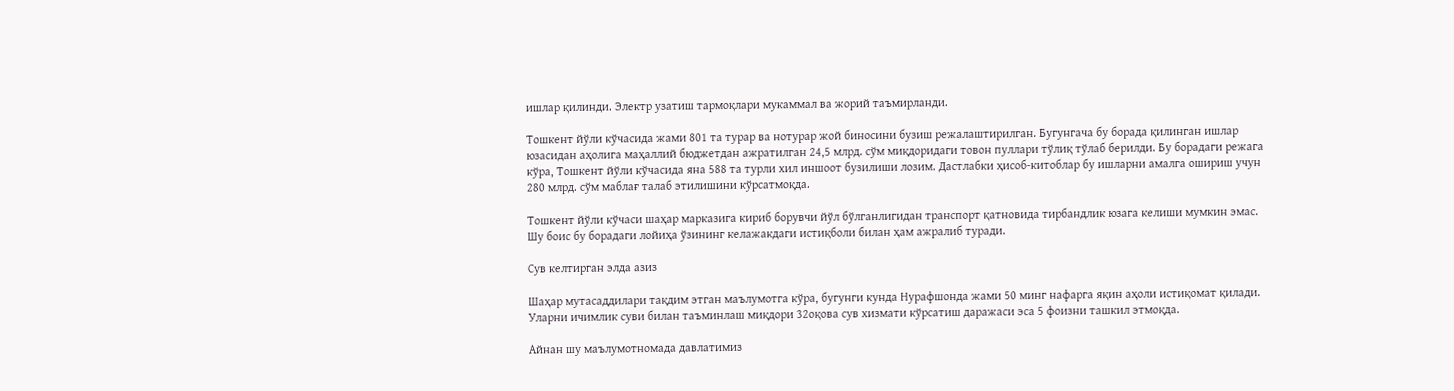ишлар қилинди. Электр узатиш тармоқлари мукаммал ва жорий таъмирланди.

Тошкент йўли кўчасида жами 801 та турар ва нотурар жой биносини бузиш режалаштирилган. Бугунгача бу борада қилинган ишлар юзасидан аҳолига маҳаллий бюджетдан ажратилган 24,5 млрд. сўм миқдоридаги товон пуллари тўлиқ тўлаб берилди. Бу борадаги режага кўра, Тошкент йўли кўчасида яна 588 та турли хил иншоот бузилиши лозим. Дастлабки ҳисоб-китоблар бу ишларни амалга ошириш учун 280 млрд. сўм маблағ талаб этилишини кўрсатмоқда.

Тошкент йўли кўчаси шаҳар марказига кириб борувчи йўл бўлганлигидан транспорт қатновида тирбандлик юзага келиши мумкин эмас. Шу боис бу борадаги лойиҳа ўзининг келажакдаги истиқболи билан ҳам ажралиб туради.

Сув келтирган элда азиз

Шаҳар мутасаддилари тақдим этган маълумотга кўра, бугунги кунда Нурафшонда жами 50 минг нафарга яқин аҳоли истиқомат қилади. Уларни ичимлик суви билан таъминлаш миқдори 32оқова сув хизмати кўрсатиш даражаси эса 5 фоизни ташкил этмоқда.

Айнан шу маълумотномада давлатимиз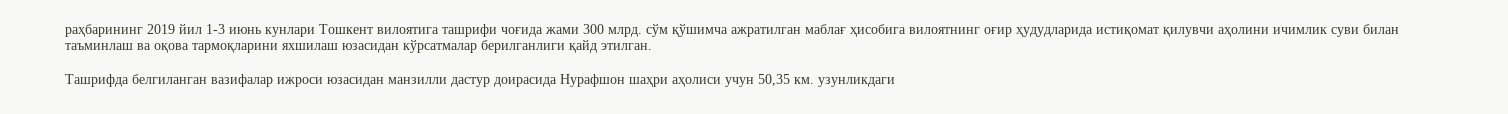раҳбарининг 2019 йил 1-3 июнь кунлари Тошкент вилоятига ташрифи чоғида жами 300 млрд. сўм қўшимча ажратилган маблағ ҳисобига вилоятнинг оғир ҳудудларида истиқомат қилувчи аҳолини ичимлик суви билан таъминлаш ва оқова тармоқларини яхшилаш юзасидан кўрсатмалар берилганлиги қайд этилган.

Ташрифда белгиланган вазифалар ижроси юзасидан манзилли дастур доирасида Нурафшон шаҳри аҳолиси учун 50,35 км. узунликдаги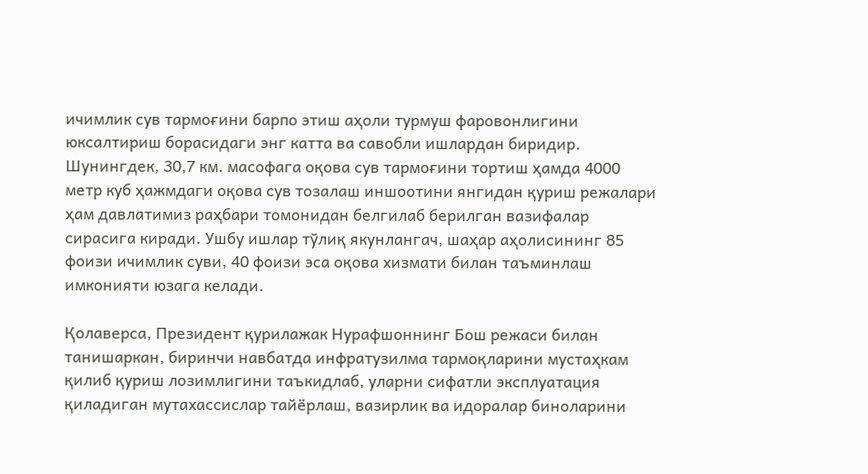ичимлик сув тармоғини барпо этиш аҳоли турмуш фаровонлигини юксалтириш борасидаги энг катта ва савобли ишлардан биридир. Шунингдек, 30,7 км. масофага оқова сув тармоғини тортиш ҳамда 4000 метр куб ҳажмдаги оқова сув тозалаш иншоотини янгидан қуриш режалари ҳам давлатимиз раҳбари томонидан белгилаб берилган вазифалар сирасига киради. Ушбу ишлар тўлиқ якунлангач, шаҳар аҳолисининг 85 фоизи ичимлик суви, 40 фоизи эса оқова хизмати билан таъминлаш имконияти юзага келади.

Қолаверса, Президент қурилажак Нурафшоннинг Бош режаси билан танишаркан, биринчи навбатда инфратузилма тармоқларини мустаҳкам қилиб қуриш лозимлигини таъкидлаб, уларни сифатли эксплуатация қиладиган мутахассислар тайёрлаш, вазирлик ва идоралар биноларини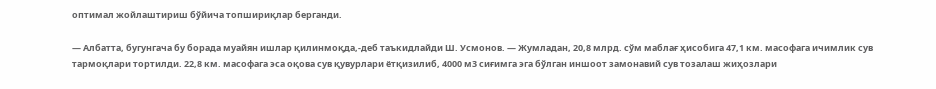оптимал жойлаштириш бўйича топшириқлар берганди.

— Албатта, бугунгача бу борада муайян ишлар қилинмоқда,-деб таъкидлайди Ш. Усмонов. — Жумладан, 20,8 млрд. сўм маблағ ҳисобига 47,1 км. масофага ичимлик сув тармоқлари тортилди. 22,8 км. масофага эса оқова сув қувурлари ётқизилиб, 4000 м3 сиғимга эга бўлган иншоот замонавий сув тозалаш жиҳозлари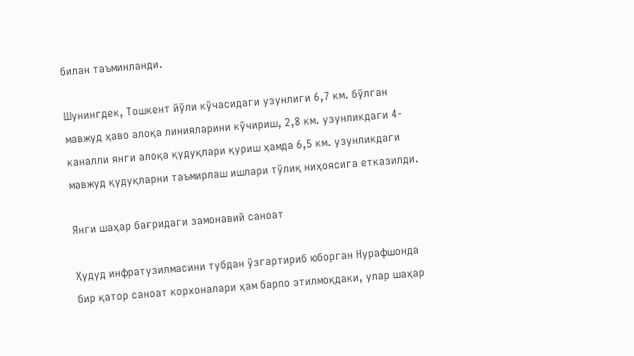билан таъминланди.

Шунингдек, Тошкент йўли кўчасидаги узунлиги 6,7 км. бўлган мавжуд ҳаво алоқа линияларини кўчириш, 2,8 км. узунликдаги 4-каналли янги алоқа қудуқлари қуриш ҳамда 6,5 км. узунликдаги мавжуд қудуқларни таъмирлаш ишлари тўлиқ ниҳоясига етказилди.

Янги шаҳар бағридаги замонавий саноат

Ҳудуд инфратузилмасини тубдан ўзгартириб юборган Нурафшонда бир қатор саноат корхоналари ҳам барпо этилмоқдаки, улар шаҳар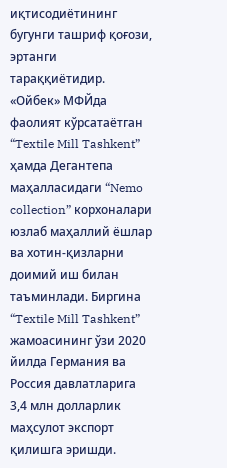иқтисодиётининг бугунги ташриф қоғози, эртанги тараққиётидир. «Ойбек» МФЙда фаолият кўрсатаётган “Textile Mill Tashkent” ҳамда Дегантепа маҳалласидаги “Nemo collection” корхоналари юзлаб маҳаллий ёшлар ва хотин-қизларни доимий иш билан таъминлади. Биргина “Textile Mill Tashkent” жамоасининг ўзи 2020 йилда Германия ва Россия давлатларига 3,4 млн долларлик маҳсулот экспорт қилишга эришди.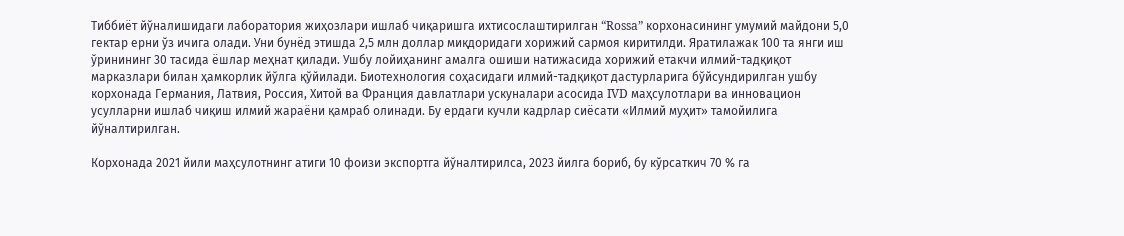Тиббиёт йўналишидаги лаборатория жиҳозлари ишлаб чиқаришга ихтисослаштирилган “Rossa” корхонасининг умумий майдони 5,0 гектар ерни ўз ичига олади. Уни бунёд этишда 2,5 млн доллар миқдоридаги хорижий сармоя киритилди. Яратилажак 100 та янги иш ўринининг 30 тасида ёшлар меҳнат қилади. Ушбу лойиҳанинг амалга ошиши натижасида хорижий етакчи илмий-тадқиқот марказлари билан ҳамкорлик йўлга қўйилади. Биотехнология соҳасидаги илмий-тадқиқот дастурларига бўйсундирилган ушбу корхонада Германия, Латвия, Россия, Хитой ва Франция давлатлари ускуналари асосида IVD маҳсулотлари ва инновацион усулларни ишлаб чиқиш илмий жараёни қамраб олинади. Бу ердаги кучли кадрлар сиёсати «Илмий муҳит» тамойилига йўналтирилган.

Корхонада 2021 йили маҳсулотнинг атиги 10 фоизи экспортга йўналтирилса, 2023 йилга бориб, бу кўрсаткич 70 % га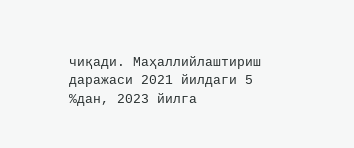чиқади. Маҳаллийлаштириш даражаси 2021 йилдаги 5 %дан, 2023 йилга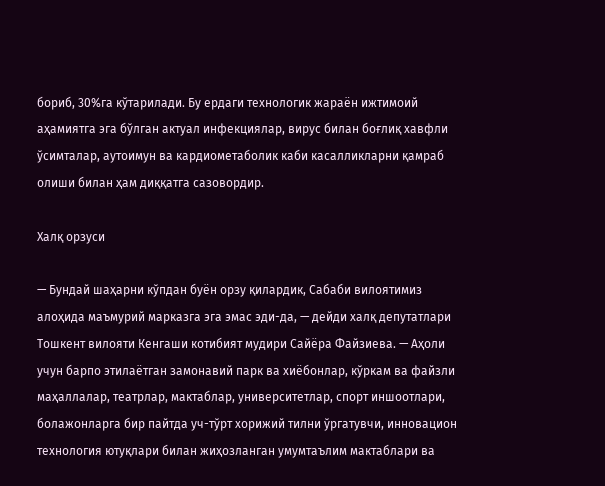бориб, 30%га кўтарилади. Бу ердаги технологик жараён ижтимоий аҳамиятга эга бўлган актуал инфекциялар, вирус билан боғлиқ хавфли ўсимталар, аутоимун ва кардиометаболик каби касалликларни қамраб олиши билан ҳам диққатга сазовордир.

Халқ орзуси

— Бундай шаҳарни кўпдан буён орзу қилардик, Сабаби вилоятимиз алоҳида маъмурий марказга эга эмас эди-да, — дейди халқ депутатлари Тошкент вилояти Кенгаши котибият мудири Сайёра Файзиева. — Аҳоли учун барпо этилаётган замонавий парк ва хиёбонлар, кўркам ва файзли маҳаллалар, театрлар, мактаблар, университетлар, спорт иншоотлари, болажонларга бир пайтда уч-тўрт хорижий тилни ўргатувчи, инновацион технология ютуқлари билан жиҳозланган умумтаълим мактаблари ва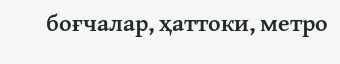боғчалар, ҳаттоки, метро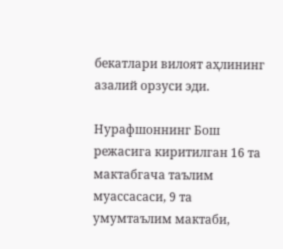бекатлари вилоят аҳлининг азалий орзуси эди.

Нурафшоннинг Бош режасига киритилган 16 та мактабгача таълим муассасаси, 9 та умумтаълим мактаби,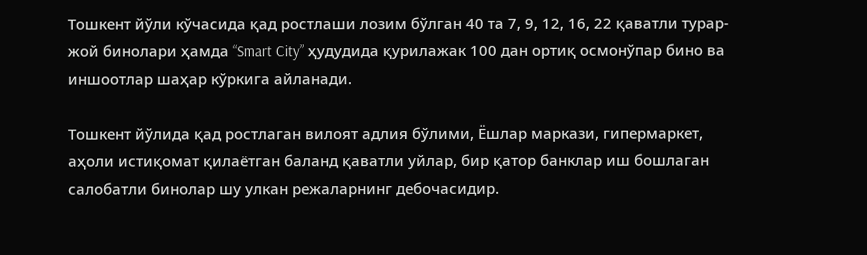Тошкент йўли кўчасида қад ростлаши лозим бўлган 40 та 7, 9, 12, 16, 22 қаватли турар-жой бинолари ҳамда “Smart City” ҳудудида қурилажак 100 дан ортиқ осмонўпар бино ва иншоотлар шаҳар кўркига айланади.

Тошкент йўлида қад ростлаган вилоят адлия бўлими, Ёшлар маркази, гипермаркет, аҳоли истиқомат қилаётган баланд қаватли уйлар, бир қатор банклар иш бошлаган салобатли бинолар шу улкан режаларнинг дебочасидир.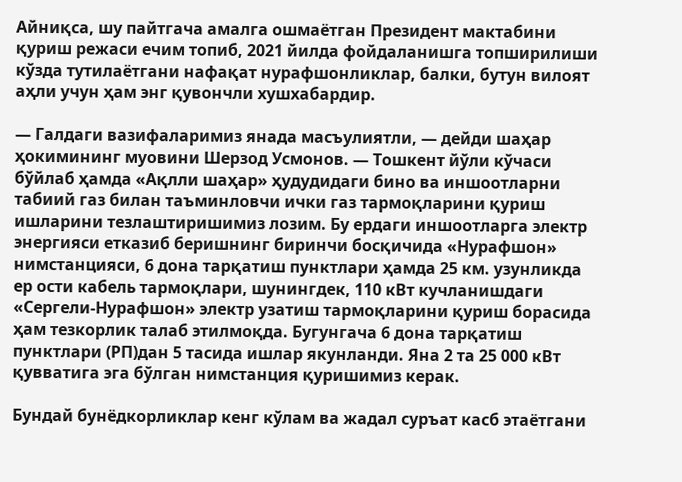Айниқса, шу пайтгача амалга ошмаётган Президент мактабини қуриш режаси ечим топиб, 2021 йилда фойдаланишга топширилиши кўзда тутилаётгани нафақат нурафшонликлар, балки, бутун вилоят аҳли учун ҳам энг қувончли хушхабардир.

— Галдаги вазифаларимиз янада масъулиятли, — дейди шаҳар ҳокимининг муовини Шерзод Усмонов. — Тошкент йўли кўчаси бўйлаб ҳамда «Ақлли шаҳар» ҳудудидаги бино ва иншоотларни табиий газ билан таъминловчи ички газ тармоқларини қуриш ишларини тезлаштиришимиз лозим. Бу ердаги иншоотларга электр энергияси етказиб беришнинг биринчи босқичида «Нурафшон» нимстанцияси, 6 дона тарқатиш пунктлари ҳамда 25 км. узунликда ер ости кабель тармоқлари, шунингдек, 110 кВт кучланишдаги «Сергели-Нурафшон» электр узатиш тармоқларини қуриш борасида ҳам тезкорлик талаб этилмоқда. Бугунгача 6 дона тарқатиш пунктлари (РП)дан 5 тасида ишлар якунланди. Яна 2 та 25 000 кВт қувватига эга бўлган нимстанция қуришимиз керак.

Бундай бунёдкорликлар кенг кўлам ва жадал суръат касб этаётгани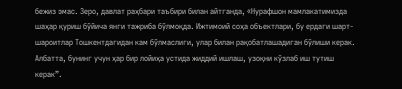бежиз эмас. Зеро, давлат раҳбари таъбири билан айтганда, «Нурафшон мамлакатимизда шаҳар қуриш бўйича янги тажриба бўлмоқда. Ижтимоий соҳа объектлари, бу ердаги шарт-шароитлар Тошкентдагидан кам бўлмаслиги, улар билан рақобатлашадиган бўлиши керак. Албатта, бунинг учун ҳар бир лойиҳа устида жиддий ишлаш, узоқни кўзлаб иш тутиш керак”.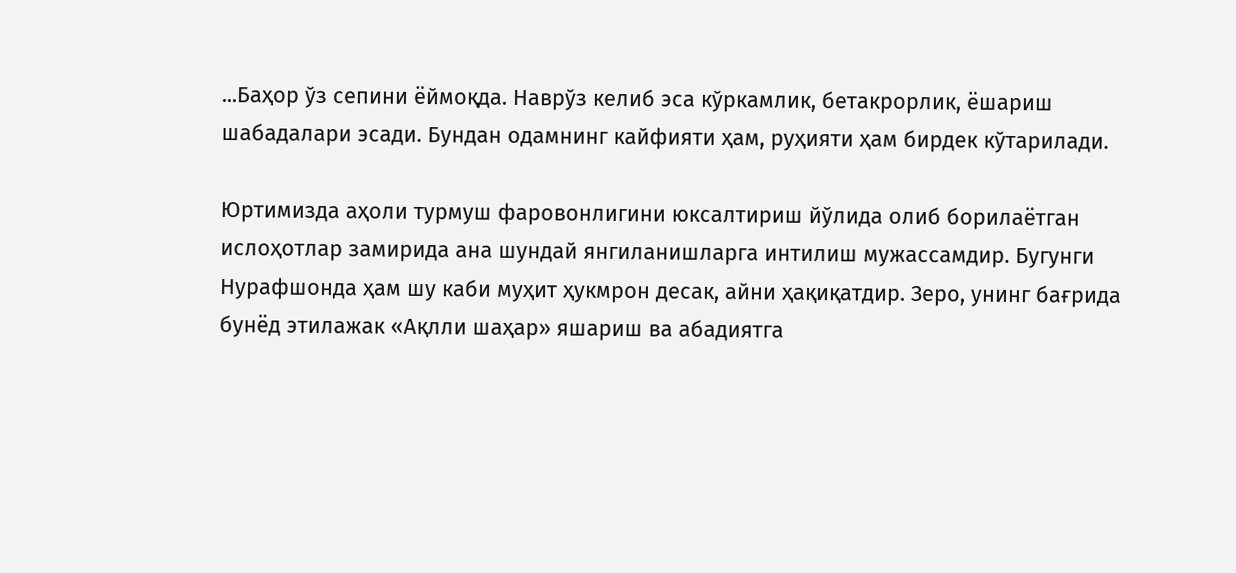...Баҳор ўз сепини ёймоқда. Наврўз келиб эса кўркамлик, бетакрорлик, ёшариш шабадалари эсади. Бундан одамнинг кайфияти ҳам, руҳияти ҳам бирдек кўтарилади.

Юртимизда аҳоли турмуш фаровонлигини юксалтириш йўлида олиб борилаётган ислоҳотлар замирида ана шундай янгиланишларга интилиш мужассамдир. Бугунги Нурафшонда ҳам шу каби муҳит ҳукмрон десак, айни ҳақиқатдир. Зеро, унинг бағрида бунёд этилажак «Ақлли шаҳар» яшариш ва абадиятга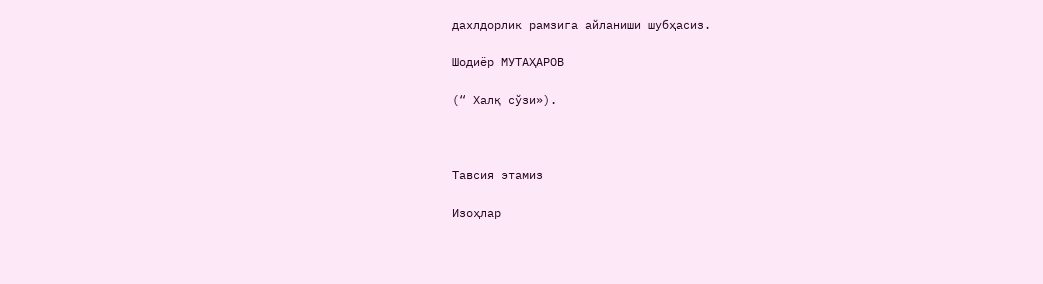дахлдорлик рамзига айланиши шубҳасиз.

Шодиёр МУТАҲАРОВ

(“ Халқ сўзи»).



Тавсия этамиз

Изоҳлар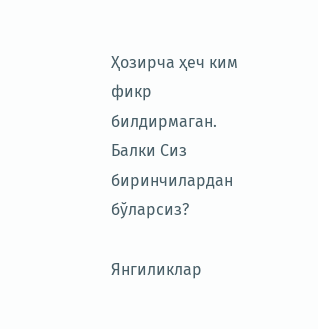Ҳозирча ҳеч ким фикр билдирмаган. Балки Сиз биринчилардан бўларсиз?

Янгиликлар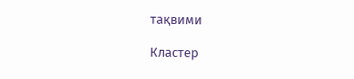тақвими

Кластер